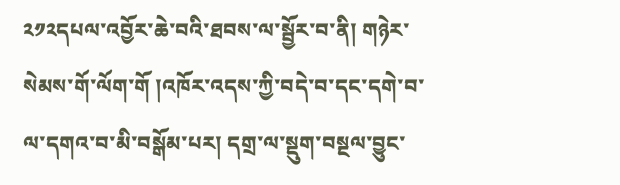༢༡༢དཔལ་འབྱོར་ཆེ་བའི་ཐབས་ལ་སྦྱོར་བ་ནི། གཉེར་སེམས་གོ་ལོག་གོ །འཁོར་འདས་ཀྱི་བདེ་བ་དང་དགེ་བ་ལ་དགའ་བ་མི་བསྒོམ་པར། དགྲ་ལ་སྡུག་བསྔལ་བྱུང་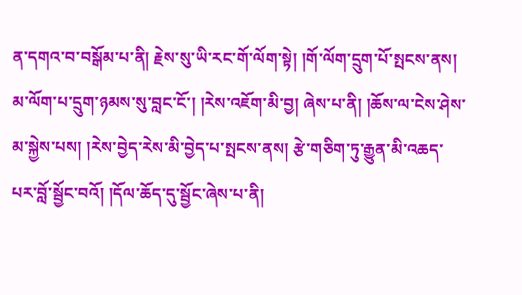ན་དགའ་བ་བསྒོམ་པ་ནི། རྗེས་སུ་ཡི་རང་གོ་ལོག་སྟེ། །གོ་ལོག་དྲུག་པོ་སྤངས་ནས། མ་ལོག་པ་དྲུག་ཉམས་སུ་བླང་ངོ་། །རེས་འཇོག་མི་བྱ། ཞེས་པ་ནི། །ཆོས་ལ་ངེས་ཤེས་མ་སྐྱེས་པས། །རེས་བྱེད་རེས་མི་བྱེད་པ་སྤངས་ནས། རྩེ་གཅིག་ཏུ་རྒྱུན་མི་འཆད་པར་བློ་སྦྱོང་བའོ། །དོལ་ཆོད་དུ་སྦྱོང་ཞེས་པ་ནི།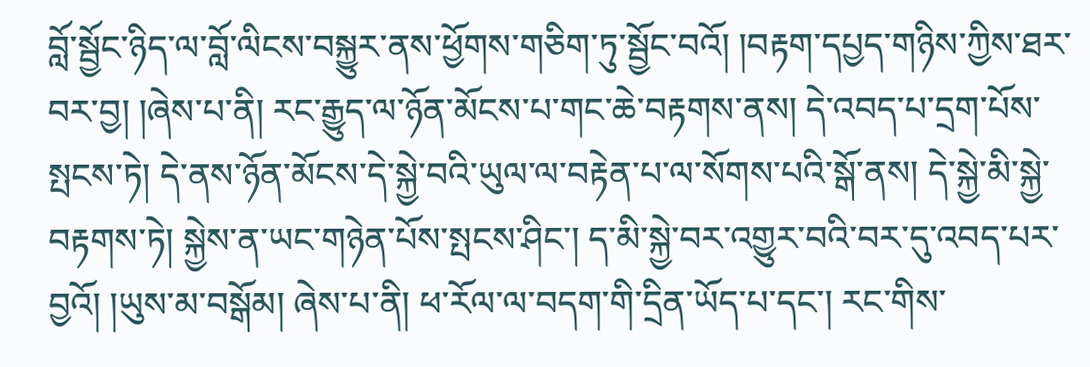བློ་སྦྱོང་ཉིད་ལ་བློ་ལིངས་བསྐྱུར་ནས་ཕྱོགས་གཅིག་ཏུ་སྦྱོང་བའོ། །བརྟག་དཔྱད་གཉིས་ཀྱིས་ཐར་བར་བྱ། །ཞེས་པ་ནི། རང་རྒྱུད་ལ་ཉོན་མོངས་པ་གང་ཆེ་བརྟགས་ནས། དེ་འབད་པ་དྲག་པོས་སྤངས་ཏེ། དེ་ནས་ཉོན་མོངས་དེ་སྐྱེ་བའི་ཡུལ་ལ་བརྟེན་པ་ལ་སོགས་པའི་སྒོ་ནས། དེ་སྐྱེ་མི་སྐྱེ་བརྟགས་ཏེ། སྐྱེས་ན་ཡང་གཉེན་པོས་སྤངས་ཤིང་། ད་མི་སྐྱེ་བར་འགྱུར་བའི་བར་དུ་འབད་པར་བྱའོ། །ཡུས་མ་བསྒོམ། ཞེས་པ་ནི། ཕ་རོལ་ལ་བདག་གི་དྲིན་ཡོད་པ་དང་། རང་གིས་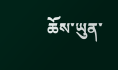ཆོས་ཡུན་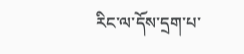རིང་ལ་དོས་དྲག་པ་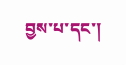བྱས་པ་དང་།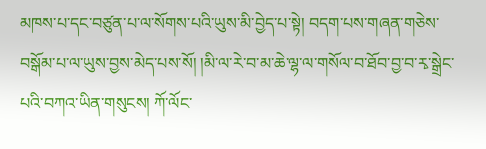མཁས་པ་དང་བཙུན་པ་ལ་སོགས་པའི་ཡུས་མི་བྱེད་པ་སྟེ། བདག་པས་གཞན་གཅེས་བསྒོམ་པ་ལ་ཡུས་བྱས་མེད་པས་སོ། །མི་ལ་རེ་བ་མ་ཆེ་ལྷ་ལ་གསོལ་བ་ཐོབ་བྱ་བ་རྭ་སྒྲེང་པའི་བཀའ་ཡིན་གསུངས། ཀོ་ལོང་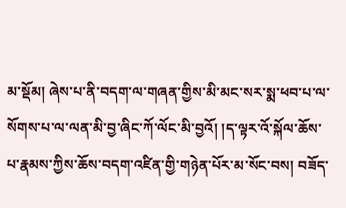མ་སྡོམ། ཞེས་པ་ནི་བདག་ལ་གཞན་གྱིས་མི་མང་སར་སྨ་ཕབ་པ་ལ་སོགས་པ་ལ་ལན་མི་བྱ་ཞིང་ཀོ་ལོང་མི་བྱའོ། །ད་ལྟར་འོ་སྐོལ་ཆོས་པ་རྣམས་ཀྱིས་ཆོས་བདག་འཛིན་གྱི་གཉེན་པོར་མ་སོང་བས། བཟོད་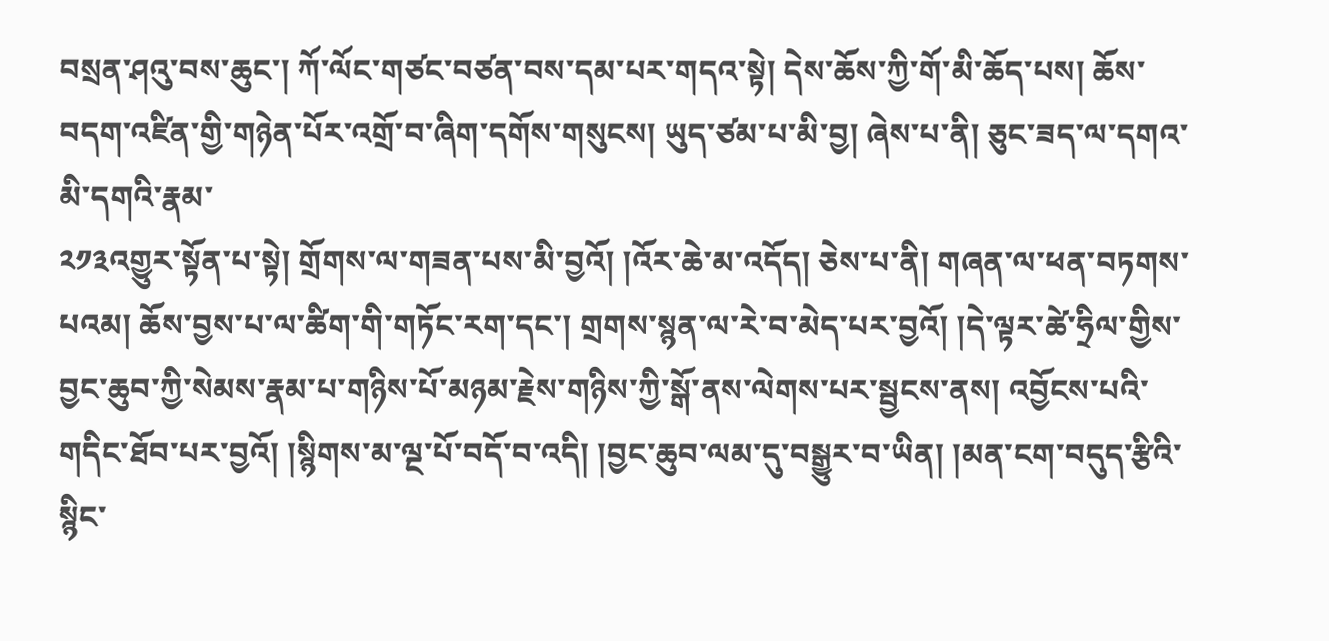བསྲན་ཤའུ་བས་ཆུང་། ཀོ་ལོང་གཙང་བཙན་བས་དམ་པར་གདའ་སྟེ། དེས་ཆོས་ཀྱི་གོ་མི་ཆོད་པས། ཆོས་བདག་འཛིན་གྱི་གཉེན་པོར་འགྲོ་བ་ཞིག་དགོས་གསུངས། ཡུད་ཙམ་པ་མི་བྱ། ཞེས་པ་ནི། ཅུང་ཟད་ལ་དགའ་མི་དགའི་རྣམ་
༢༡༣འགྱུར་སྟོན་པ་སྟེ། གྲོགས་ལ་གཟན་པས་མི་བྱའོ། །འོར་ཆེ་མ་འདོད། ཅེས་པ་ནི། གཞན་ལ་ཕན་བཏགས་པའམ། ཆོས་བྱས་པ་ལ་ཚིག་གི་གཏོང་རག་དང་། གྲགས་སྙན་ལ་རེ་བ་མེད་པར་བྱའོ། །དེ་ལྟར་ཚེ་ཧྲིལ་གྱིས་བྱང་ཆུབ་ཀྱི་སེམས་རྣམ་པ་གཉིས་པོ་མཉམ་རྗེས་གཉིས་ཀྱི་སྒོ་ནས་ལེགས་པར་སྦྱངས་ནས། འབྱོངས་པའི་གདིང་ཐོབ་པར་བྱའོ། །སྙིགས་མ་ལྔ་པོ་བདོ་བ་འདི། །བྱང་ཆུབ་ལམ་དུ་བསྒྱུར་བ་ཡིན། །མན་ངག་བདུད་རྩིའི་སྙིང་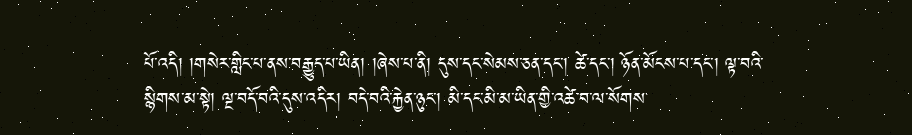པོ་འདི། །གསེར་གླིང་པ་ནས་བརྒྱུད་པ་ཡིན། །ཞེས་པ་ནི། དུས་དང་སེམས་ཅན་དང་། ཚེ་དང་། ཉོན་མོངས་པ་དང་། ལྟ་བའི་སྙིགས་མ་སྟེ། ལྔ་བདོ་བའི་དུས་འདིར། བདེ་བའི་རྐྱེན་ཉུང་། མི་དང་མི་མ་ཡིན་གྱི་འཚེ་བ་ལ་སོགས་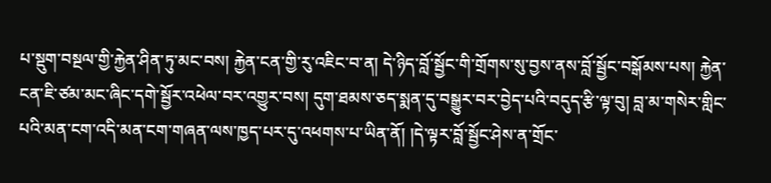པ་སྡུག་བསྔལ་གྱི་རྐྱེན་ཤིན་ཏུ་མང་བས། རྐྱེན་ངན་གྱི་རུ་འཇིང་བ་ན། དེ་ཉིད་བློ་སྦྱོང་གི་གྲོགས་སུ་བྱས་ནས་བློ་སྦྱོང་བསྒོམས་པས། རྐྱེན་ངན་ཇི་ཙམ་མང་ཞིང་དགེ་སྦྱོར་འཕེལ་བར་འགྱུར་བས། དུག་ཐམས་ཅད་སྨན་དུ་བསྒྱུར་བར་བྱེད་པའི་བདུད་རྩི་ལྟ་བུ། བླ་མ་གསེར་གླིང་པའི་མན་ངག་འདི་མན་ངག་གཞན་ལས་ཁྱད་པར་དུ་འཕགས་པ་ཡིན་ནོ། །དེ་ལྟར་བློ་སྦྱོང་ཤེས་ན་གྲོང་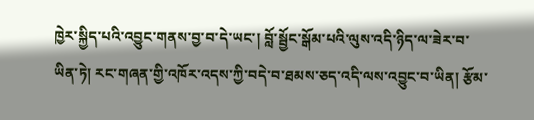ཁྱེར་སྐྱིད་པའི་འབྱུང་གནས་བྱ་བ་དེ་ཡང་། བློ་སྦྱོང་སྒོམ་པའི་ལུས་འདི་ཉིད་ལ་ཟེར་བ་ཡིན་ཏེ། རང་གཞན་གྱི་འཁོར་འདས་ཀྱི་བདེ་བ་ཐམས་ཅད་འདི་ལས་འབྱུང་བ་ཡིན། རྩོམ་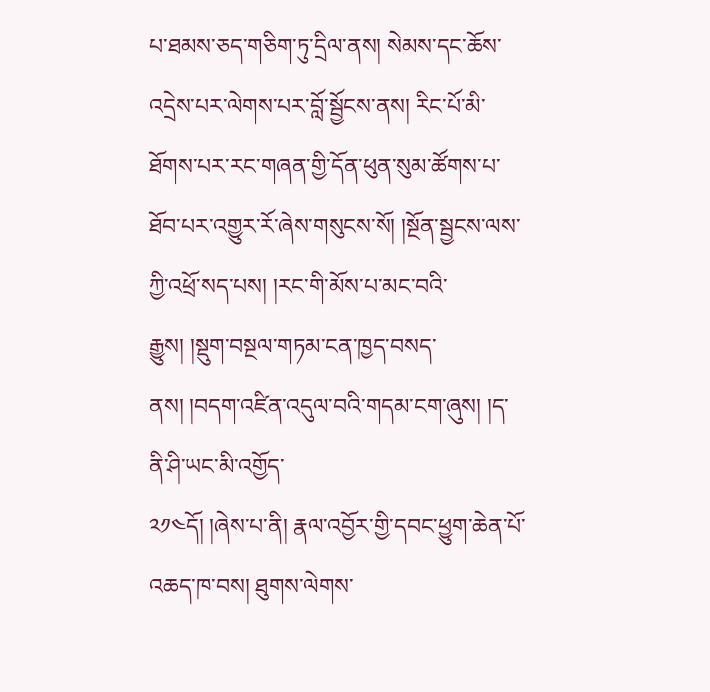པ་ཐམས་ཅད་གཅིག་ཏུ་དྲིལ་ནས། སེམས་དང་ཆོས་འདྲེས་པར་ལེགས་པར་བློ་སྦྱོངས་ནས། རིང་པོ་མི་ཐོགས་པར་རང་གཞན་གྱི་དོན་ཕུན་སུམ་ཚོགས་པ་ཐོབ་པར་འགྱུར་རོ་ཞེས་གསུངས་སོ། །སྔོན་སྦྱངས་ལས་ཀྱི་འཕྲོ་སད་པས། །རང་གི་མོས་པ་མང་བའི་རྒྱུས། །སྡུག་བསྔལ་གཏམ་ངན་ཁྱད་བསད་ནས། །བདག་འཛིན་འདུལ་བའི་གདམ་ངག་ཞུས། །ད་ནི་ཤི་ཡང་མི་འགྱོད་
༢༡༤དོ། །ཞེས་པ་ནི། རྣལ་འབྱོར་གྱི་དབང་ཕྱུག་ཆེན་པོ་འཆད་ཁ་བས། ཐུགས་ལེགས་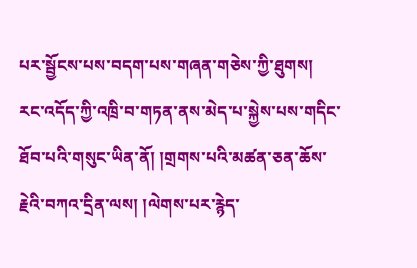པར་སྦྱོངས་པས་བདག་པས་གཞན་གཅེས་ཀྱི་ཐུགས། རང་འདོད་ཀྱི་འཁྲི་བ་གཏན་ནས་མེད་པ་སྐྱེས་པས་གདིང་ཐོབ་པའི་གསུང་ཡིན་ནོ། །གྲགས་པའི་མཚན་ཅན་ཆོས་རྗེའི་བཀའ་དྲིན་ལས། །ལེགས་པར་རྙེད་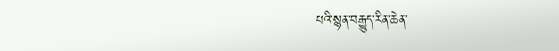པའི་སྙན་བརྒྱུད་རིན་ཆེན་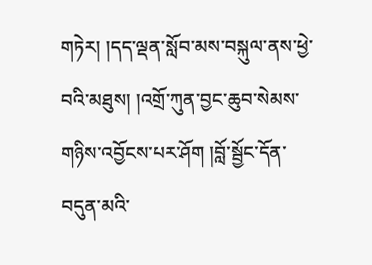གཏེར། །དད་ལྡན་སློབ་མས་བསྐུལ་ནས་ཕྱེ་བའི་མཐུས། །འགྲོ་ཀུན་བྱང་ཆུབ་སེམས་གཉིས་འབྱོངས་པར་ཤོག །བློ་སྦྱོང་དོན་བདུན་མའི་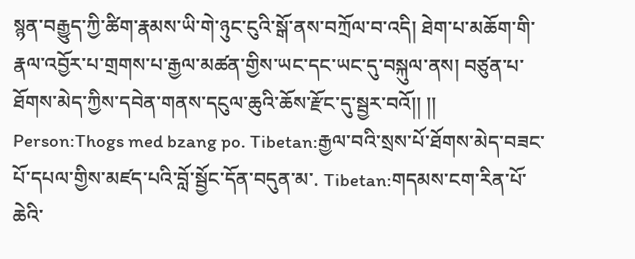སྙན་བརྒྱུད་ཀྱི་ཚིག་རྣམས་ཡི་གེ་ཉུང་ངུའི་སྒོ་ནས་བཀྲོལ་བ་འདི། ཐེག་པ་མཆོག་གི་རྣལ་འབྱོར་པ་གྲགས་པ་རྒྱལ་མཚན་གྱིས་ཡང་དང་ཡང་དུ་བསྐུལ་ནས། བཙུན་པ་ཐོགས་མེད་ཀྱིས་དབེན་གནས་དངུལ་ཆུའི་ཆོས་རྫོང་དུ་སྦྱར་བའོ།། །།
Person:Thogs med bzang po. Tibetan:རྒྱལ་བའི་སྲས་པོ་ཐོགས་མེད་བཟང་པོ་དཔལ་གྱིས་མཛད་པའི་བློ་སྦྱོང་དོན་བདུན་མ་. Tibetan:གདམས་ངག་རིན་པོ་ཆེའི་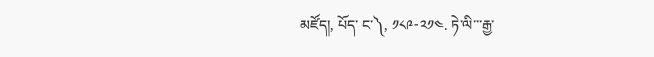མཛོད།, པོད་ ང་༽, ༡༨༩-༢༡༤. ཏེ་ལི་་་རྒྱ་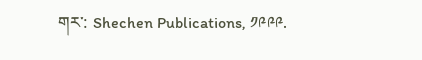གར་: Shechen Publications, ༡༩༩༩.